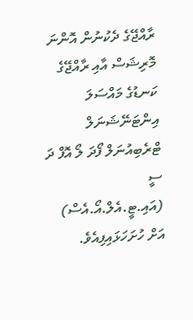ރާއްޖޭގެ ދެކުނުން އޮންނަ މޮރިޝަސް އާއި ރާއްޖޭގެ ކަނޑުގެ މައްސަލަ އިންޓަނޭޝަނަލް ޓްރެބިއުނަލް ފޯދަ ލޯ އޮފް ދަ ސީ (އައި.ޓީ.އެލް.އޯ.އެސް) އަށް ހުށަހަޅައިފިއެވެ.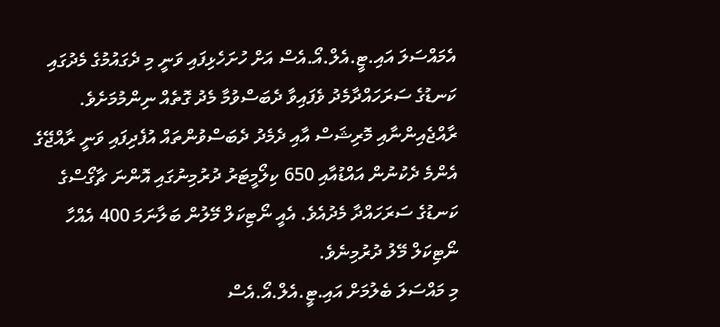އެމައްސަލަ އައި.ޓީ.އެލް.އޯ.އެސް އަށް ހުށަހެޅިފައި ވަނީ މި ދެގައުމުގެ މެދުގައި ކަނޑުގެ ސަރަހައްދާމެދު ވެފައިވާ ދެބަސްވުމާ މެދު ގޮތެއް ނިންމުމަށެވެ. ރާއްޖެއިންނާއި މޮރިޝަސް އާއި ދެމެދު ދެބަސްވުންތައް އުފެދިފައި ވަނީ ރާއްޖޭގެ އެންމެ ދެކުނުން އައްޑުއާއި 650 ކިލޯމީޓަރު ދުރުމިނުގައި އޮންނަ ޗާގޯސްގެ ކަނޑުގެ ސަރަހައްދާ މެދުއެވެ. އެއީ ނޯޓިކަލް މޭލުން ބަލާނަމަ 400 އެއްހާ ނޯޓިކަލް މޭލު ދުރުމިނެވެ.
މި މައްސަލަ ބެލުމަށް އައި.ޓީ.އެލް.އޯ.އެސް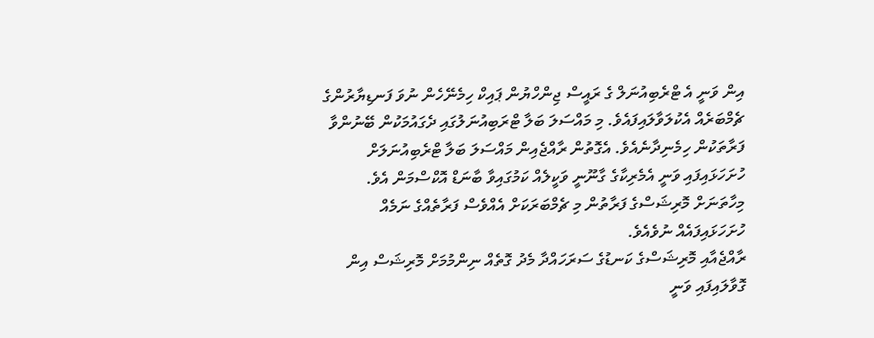އިން ވަނީ އެ ޓްރެބިއުނަލް ގެ ރައީސް ޖިންހްޔުން ޕައިކް ހިމެނޭހެން ނުވަ ފަނޑިޔާރުންގެ ޗެމްބަރެއް އެކުލަވާލައިފައެވެ. މި މައްސަލަ ބަލާ ޓްރަބިއުނަލުގައި ދެގައުމަކުން ބޭނުންވާ ފަރާތަކުން ހިމެނިދާނެއެވެ. އެގޮތުން ރާއްޖެއިން މައްސަލަ ބަލާ ޓްރެބިއުނަލަށް ހުށަހަޅައިފައި ވަނީ އެމެރިކާގެ ގާނޫނީ ވަކީލެއް ކަމުގައިވާ ބާނަޑް އޮކްސްމަން އެވެ.
މިހާތަނަށް މޮރިޝަސްގެ ފަރާތުން މި ޗެމްބަރަކަށް އެއްވެސް ފަރާތެއްގެ ނަމެއް ހުށަހަޅައިފައެއް ނުވެއެވެ.
ރާއްޖެއާއި މޮރިޝަސްގެ ކަނޑުގެ ސަރަހައްދާ މެދު ގޮތެއް ނިންމުމަށް މޮރިޝަސް އިން ގޮވާލައިފައި ވަނީ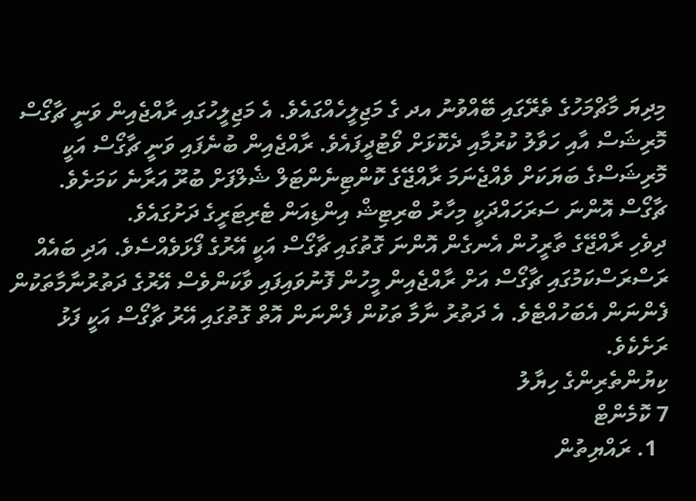މިދިޔަ މާޗްމަހުގެ ތެރޭގައި ބޭއްވުނު އދ ގެ މަޖިލީހެއްގައެވެ. އެ މަޖިލީހުގައި ރާއްޖެއިން ވަނީ ޗާގޯސް މޮރިޝަސް އާއި ހަވާލު ކުރުމާއި ދެކޮޅަށް ވޯޓުދީފައެވެ. ރާއްޖެއިން ބުނެފައި ވަނީ ޗާގޯސް އަކީ މޮރިޝަސްގެ ބަޔަކަށް ވެއްޖެނަމަ ރާއްޖޭގެ ކޮންޓިނެންޓަލް ޝެލްފަށް ބުރޫ އަރާނެ ކަމަށެވެ.
ޗާގޯސް އޮންނަ ސަރަހައްދަކީ މިހާރު ބްރިޓިޝް އިންޑިއަން ޓެރިޓަރީގެ ދަށުގައެވެ.
ދިވެހި ރާއްޖޭގެ ތާރީހުން އެނގެން އޮންނަ ގޮތުގައި ޗާގޯސް އަކީ އޭރުގެ ފޯޅަވެއްސެވެ. އަދި ބައެއް ރަސްރަސްކަމުގައި ޗާގޯސް އަށް ރާއްޖެއިން މީހުން ފޮނުވައިފައި ވާކަންވެސް އޭރުގެ ދަތުރުނާމާތަކުން ފެންނަން އެބަހުއްޓެވެ. އެ ދަތުރު ނާމާ ތަކުން ފެންނަން އޮތް ގޮތުގައި އޭރު ޗާގޯސް އަކީ ފަޅު ރަށެކެވެ.
ކިޔުންތެރިންގެ ހިޔާލު
7 ކޮމެންޓް
  1. ރައްޔިތުން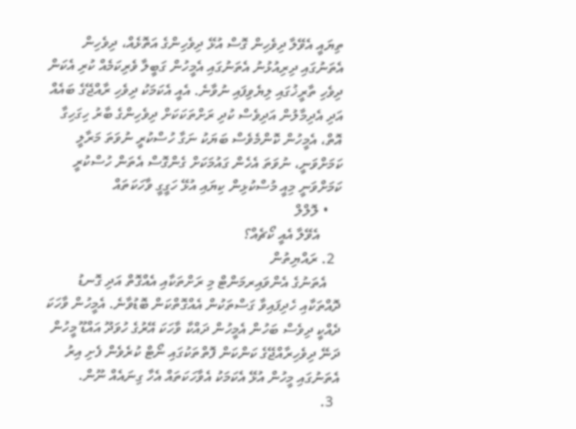ތިޔައީ އެވޭލާ ދިވެހިން ގޮސް އުޅޭ ދިވެހިންގެ އަތޮޅެއް، ދިވެހިން އެތަނުގައި ދިރިއުޅުނު އެތަނުގައި އެމީހުން ގަބީލާ ވެރިކަމެއް ކުރި އެކަން ދިވެހި ތާރީޚުގައި ލިޔެވިފައި ނުވާނެ. އެއީ އެކަމަކު ދިވެހި ރާއްޖޭގެ ބައެއް އަދި އެދިމާލުން އަދިވެސް ކުދި ރަށްތަކަކަށް ދިވެހިންގެ ބާރު ހިގަހިގާ އޮތް، އެމީހުން ކޮންމެވެސް ބަޔަކު ނަގާ ހުސްކުރީ ނުވަތަ މަރާލީ ކަމަށްވަނީ، ނުވަތަ އެހެން ގައުމަކަށް ގެންގޮސް އެތަން ހުސްކުރީ ކަމަށްވަނީ މިއީ މުސްކުޅިން ކިޔައި އުޅޭ ހަގީގީ ވާހަކަތައް
    • ލޮލްލް
      އެވޭލާ އެއީ ކޯޗެއް؟
  2. ރައްޔިތުން
    އެތަނުގެ އެންވައިރމަންޓް މި ރަށްތަކާއި އެއްގޮތް އަދި ގޮނޑު ދޮއްތަކާއި ހެދިފައިވާ ގަސްތަކުން އެއްގޮތްކަން ބޮޑުވާނެ. އެމީހުން ވާހަކަ ދެއްކީ ދިވެސް ބަހުން އެމީހުން ދައްކާ ވާހަކަ އޭރުގެ ހުވަދޫ އައްޑޫ މީހުން ދަނޭ ދިވެހިރާއްޖޭގެ ކަންކަން ފޮތްތަކުގައި ނޯޓް ކުރެވެން ފެށި އިރު އެތަނުގައި މީހުން އުޅޭ އެކަމަކު އެވާހަކަތައް އެހާ ގިނައެއް ނޫން.
  3.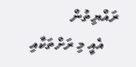ރައްޔިތުން
    އެއީ މި ރަށްތަކާއި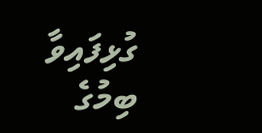ގުޅިފައިވާ ބިމުގެ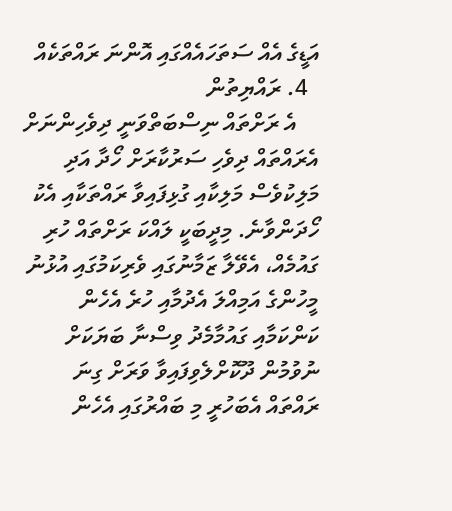އަޑީގެ އެއް ސަތަހައެއްގައި އޮންނަ ރައްތަކެއް
  4. ރައްޔިތުން
    އެ ރަށްތައް ނިސްބަތްވަނީ ދިވެހިންނަށް އެރައްތައް ދިވެހި ސަރުކާރަށް ހޯދާ އަދި މަލިކުވެސް މަލިކާއި ގުޅިފައިވާ ރައްތަކާއި އެކު ހޯދަންވާނެ. މިދީބަކީ ލައްކަ ރަށްތައް ހުރި ގައުމެއް، އެވޭލާ ޒަމާނުގައި ވެރިކަމުގައި އުޅުނު މީހުންގެ އަމިއްލަ އެދުމާއި ހުރެ އެހެން ކަންކަމާއި ގައުމާމެދު ވިސްނާ ބަޔަކަށް ނުވުމުން ދޫކޮށްލެވިފައިވާ ވަރަށް ގިނަ ރައްތައް އެބަހުރީ މި ބައްރުގައި އެހެން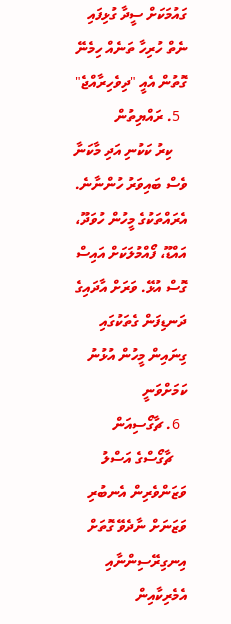ގައުމަކަށް ސީދާ ގުޅިފައި ނެތް ހުރިހާ ތަނެއް ހިމެނޭ ގޮތުން އެއީ "ދިވެހިރާއްޖެ"
  5. ރައްޔިތުން
    ކިރު ކަކުނި އަދި މާކަނާ ވެސް ބައިވަރު ހުންނާނެ. އެރައްތަކުގެ މީހުން ހުވަދޫ، އައްޑޫ، ފޯއްމުލަކަށް އައިސް ގޮސް އުޅޭ. ވަރަށް އާދައިގެ ދަނޑިފަން ގެތަކުގައި ގިނައިން މީހުން އުޅުނު ކަމަށްވަނީ
  6. ޗާގޯސިއަން
    ޗާގޯސްގެ އަސްލު ވަޒަންވެރިން އެނބުރި ވަޒަނަށް ނާދެވޭ ގޮތަށް އިނގިރޭސިންނާއި އެމެރިކާއިން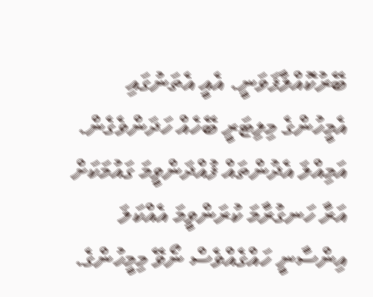ބޭރުކޮއްލާފަވަނީ. އެއީ އެތަނުގައި އެމީހުންގެ މިލިޓަރީ ބޭހެއް ހަދަންވެގެން. އަމިއްލަ އެދުންތައް ފުއްދަންވީމަ ގައުމަކަށް އަރާ ހަނގުރާމަ ކުރަންވީމަ އެއްކަލަ އިންސާނީ ހައްގެއްވެސް ނޯވޭ މިމީހުންގެ.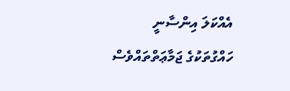އެއްކަލަ އިންސާނީ ހައްގުތަކުގެ ޖަމާޢަތްތައްވެސް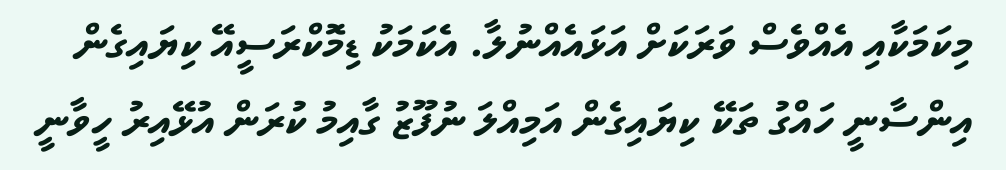މިކަމަކާއި އެއްވެސް ވަރަކަށް އަޅައެއްނުލާ. އެކަމަކު ޑިމޮކްރަސީއޭ ކިޔައިގެން އިންސާނީ ހައްގު ތަކޭ ކިޔައިގެން އަމިއްލަ ނުފޫޒު ގާއިމު ކުރަން އުޅޭއިރު ހީވާނީ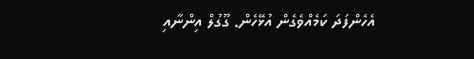އެހެންފަދަ ކަމެއްވެގެން އުޅޭހެން. ގޫގުލް އިންނާއި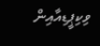ވިކިޕީޑިއާއިން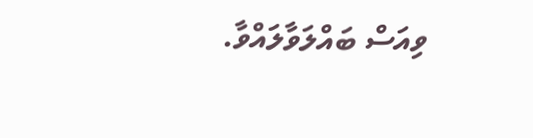ވިއަސް ބައްލަވާލައްވާ.